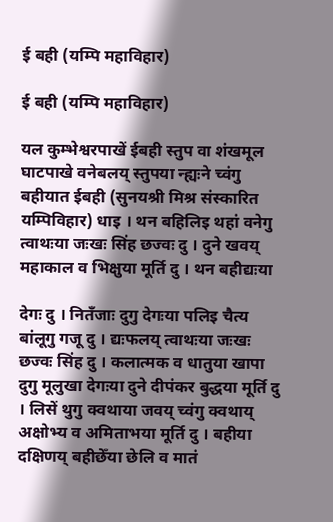ई बही (यम्पि महाविहार)

ई बही (यम्पि महाविहार)

यल कुम्भेश्वरपाखें ईबही स्तुप वा शंखमूल घाटपाखे वनेबलय्‌ स्तुपया न्ह्यःने च्वंगु बहीयात ईबही (सुनयश्री मिश्र संस्कारित यम्पिविहार) धाइ । थन बहिलिइ थहां वनेगु त्वाथःया जःखः सिंह छज्वः दु । दुने खवय्‌ महाकाल व भिक्षुया मूर्ति दु । थन बहीद्यःया

देगः दु । नितँजाः दुगु देगःया पलिइ चैत्य बांलूगु गजू दु । द्यःफलय्‌ त्वाथःया जःखः छज्वः सिंह दु । कलात्मक व धातुया खापा दुगु मूलुखा देगःया दुने दीपंकर बुद्धया मूर्ति दु । लिसें थुगु क्वथाया जवय्‌ च्वंगु क्वथाय्‌ अक्षोभ्य व अमिताभया मूर्ति दु । बहीया दक्षिणय्‌ बहीछेँया छेलि व मातं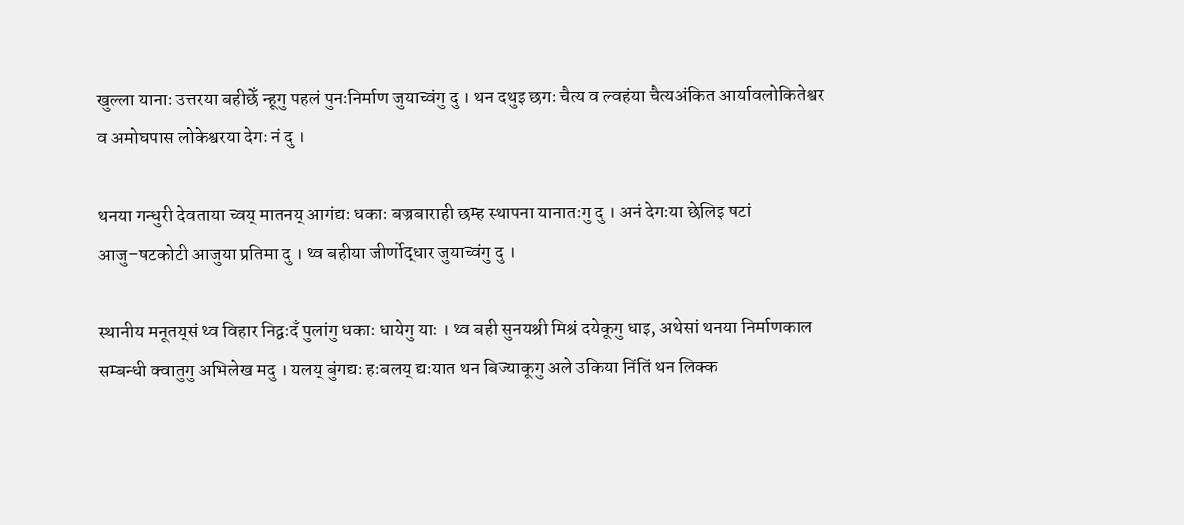खुल्ला यानाः उत्तरया बहीछेँ न्हूगु पहलं पुनःनिर्माण जुयाच्वंगु दु । थन दथुइ छगः चैत्य व ल्वहंया चैत्यअंकित आर्यावलोकितेश्वर व अमोघपास लोकेश्वरया देगः नं दु ।

थनया गन्धुरी देवताया च्वय्‌ मातनय्‌ आगंद्यः धकाः बज्रबाराही छम्ह स्थापना यानातःगु दु । अनं देगःया छेलिइ षटां आजु–षटकोटी आजुया प्रतिमा दु । थ्व बहीया जीर्णोद्धार जुयाच्वंगु दु ।

स्थानीय मनूतय्‌सं थ्व विहार निद्वःदँ पुलांगु धकाः धायेगु याः । थ्व बही सुनयश्री मिश्रं दयेकूगु धाइ, अथेसां थनया निर्माणकाल सम्बन्धी क्वातुगु अभिलेख मदु । यलय्‌ बुंगद्यः हःबलय्‌ द्यःयात थन बिज्याकूगु अले उकिया निंतिं थन लिक्क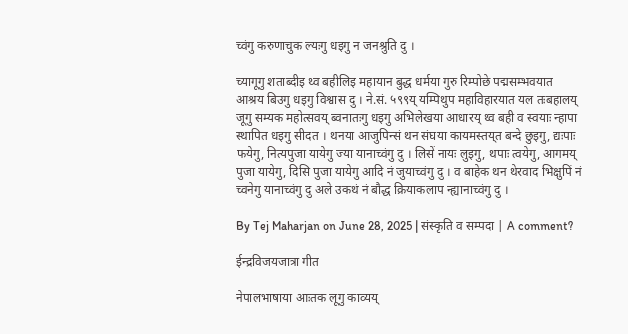च्वंगु करुणाचुक ल्यःगु धइगु न जनश्रुति दु ।

च्यागूगु शताब्दीइ थ्व बहीलिइ महायान बुद्ध धर्मया गुरु रिम्पोछे पद्मसम्भवयात आश्रय बिउगु धइगु विश्वास दु । ने.सं. ५९९य्‌ यम्पिथुप महाविहारयात यल तःबहालय्‌ जूगु सम्यक महोत्सवय्‌ ब्वनातःगु धइगु अभिलेखया आधारय्‌ थ्व बही व स्वयाः न्हापा स्थापित धइगु सीदत । थनया आजुपिन्सं थन संघया कायमस्तय्‌त बन्दे छुइगु, द्यःपाः फयेगु, नित्यपुजा यायेगु ज्या यानाच्वंगु दु । लिसें नायः लुइगु, थपाः त्वयेगु, आगमय्‌ पुजा यायेगु, दिसि पुजा यायेगु आदि नं जुयाच्वंगु दु । व बाहेक थन थेरवाद भिक्षुपिं नं च्वनेगु यानाच्वंगु दु अले उकथं नं बौद्ध क्रियाकलाप न्ह्यानाच्वंगु दु ।

By Tej Maharjan on June 28, 2025 | संस्कृति व सम्पदा | A comment?

ईन्द्रविजयजात्रा गीत

नेपालभाषाया आःतक लूगु काव्यय्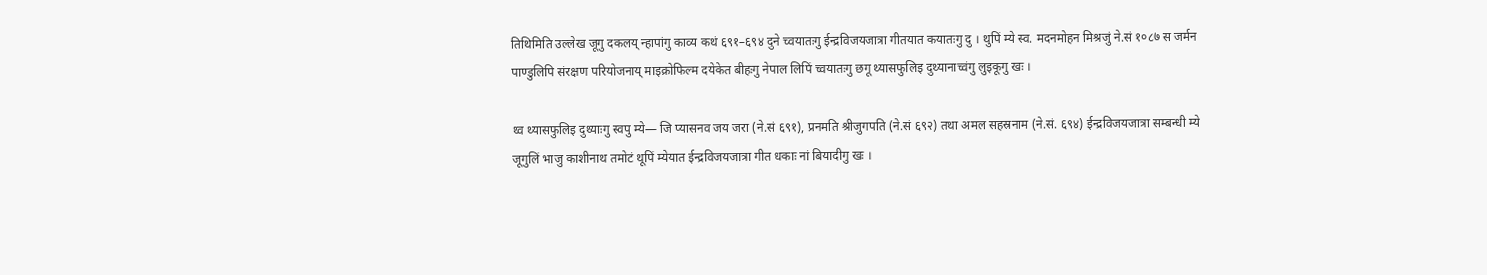तिथिमिति उल्लेख जूगु दकलय् न्हापांगु काव्य कथं ६९१–६९४ दुने च्वयातःगु ईन्द्रविजयजात्रा गीतयात कयातःगु दु । थुपिं म्ये स्व. मदनमोहन मिश्रजुं ने.सं १०८७ स जर्मन पाण्डुलिपि संरक्षण परियोजनाय् माइक्रोफिल्म दयेकेत बीहःगु नेपाल लिपिं च्वयातःगु छगू थ्यासफुलिइ दुथ्यानाच्वंगु लुइकूगु खः ।

थ्व थ्यासफुलिइ दुथ्याःगु स्वपु म्ये— जि प्यासनव जय जरा (ने.सं ६९१), प्रनमति श्रीजुगपति (ने.सं ६९२) तथा अमल सहस्रनाम (ने.सं. ६९४) ईन्द्रविजयजात्रा सम्बन्धी म्ये जूगुलिं भाजु काशीनाथ तमोटं थूपिं म्येयात ईन्द्रविजयजात्रा गीत धकाः नां बियादीगु खः ।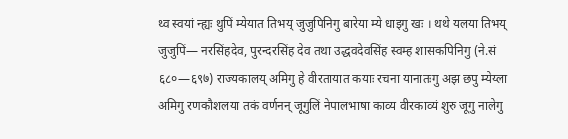थ्व स्वयां न्ह्यः थुपिं म्येयात तिभय् जुजुपिनिगु बारेया म्ये धाइगु खः । थथे यलया तिभय् जुजुपिं— नरसिंहदेव, पुरन्दरसिंह देव तथा उद्धवदेवसिंह स्वम्ह शासकपिनिगु (ने.सं ६८०—६९७) राज्यकालय् अमिगु हे वीरतायात कयाः रचना यानातःगु अझ छपु म्येय्ला अमिगु रणकौशलया तकं वर्णनन् जूगुलिं नेपालभाषा काव्य वीरकाव्यं शुरु जूगु नालेगु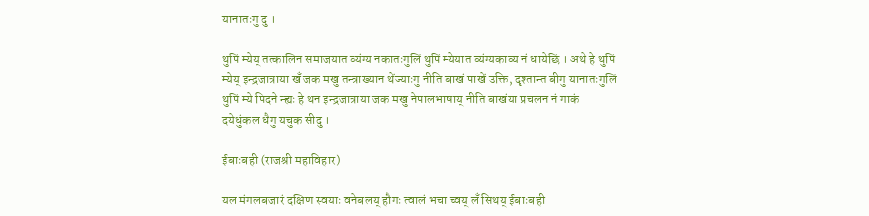यानातःगु दु ।

थुपिं म्येय् तत्कालिन समाजयात व्यंग्य नकातःगुलिं थुपिं म्येयात व्यंग्यकाव्य नं धायेछिं । अथे हे थुपिं म्येय् इन्द्रजात्राया खँ जक मखु तन्त्राख्यान थेंज्याःगु नीति बाखं पाखें उक्ति, दृश्तान्त बीगु यानातःगुलिं थुपिं म्ये पिदने न्ह्यः हे थन इन्द्रजात्राया जक मखु नेपालभाषाय् नीति बाखंया प्रचलन नं गाकं दयेधुंकल धैगु यचुक सीदु ।

ईबाःबही (राजश्री महाविहार)

यल मंगलबजारं दक्षिण स्वयाः वनेबलय्‌ हौगः त्वालं भचा च्वय्‌ लँ सिथय्‌ ईबाःबही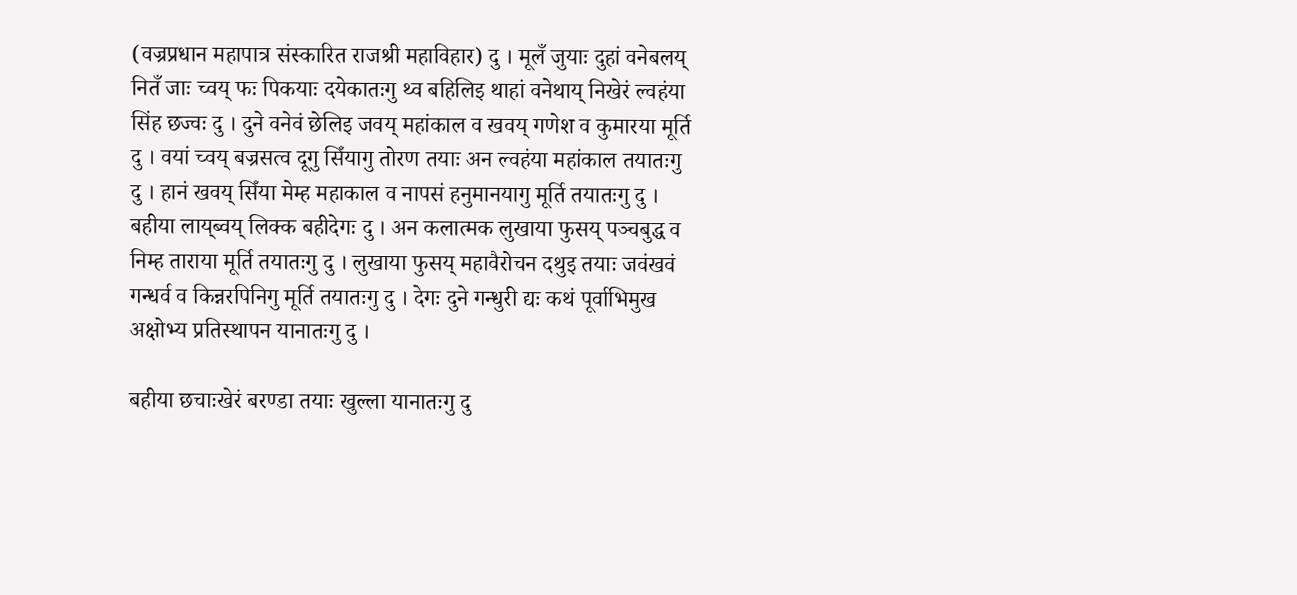(वज्रप्रधान महापात्र संस्कारित राजश्री महाविहार) दु । मूलँ जुयाः दुहां वनेबलय्‌ नितँ जाः च्वय्‌ फः पिकयाः दयेकातःगु थ्व बहिलिइ थाहां वनेथाय्‌ निखेरं ल्वहंया सिंह छज्वः दु । दुने वनेवं छेलिइ जवय्‌ महांकाल व खवय्‌ गणेश व कुमारया मूर्ति दु । वयां च्वय्‌ बज्रसत्व दूगु सिँयागु तोरण तयाः अन ल्वहंया महांकाल तयातःगु दु । हानं खवय्‌ सिँया मेम्ह महाकाल व नापसं हनुमानयागु मूर्ति तयातःगु दु । बहीया लाय्‌ब्वय्‌ लिक्क बहीदेगः दु । अन कलात्मक लुखाया फुसय्‌ पञ्चबुद्ध व निम्ह ताराया मूर्ति तयातःगु दु । लुखाया फुसय्‌ महावैरोचन दथुइ तयाः जवंखवं गन्धर्व व किन्नरपिनिगु मूर्ति तयातःगु दु । देगः दुने गन्धुरी द्यः कथं पूर्वाभिमुख अक्षोभ्य प्रतिस्थापन यानातःगु दु ।

बहीया छचाःखेरं बरण्डा तयाः खुल्ला यानातःगु दु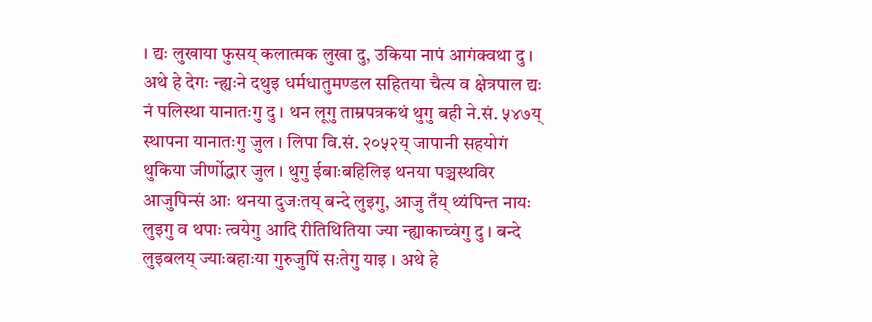। द्यः लुखाया फुसय्‌ कलात्मक लुखा दु, उकिया नापं आगंक्वथा दु । अथे हे देगः न्ह्यःने दथुइ धर्मधातुमण्डल सहितया चैत्य व क्षेत्रपाल द्यः नं पलिस्था यानातःगु दु । थन लूगु ताम्रपत्रकथं थुगु बही ने.सं. ५४७य्‌ स्थापना यानातःगु जुल । लिपा वि.सं. २०५२य्‌ जापानी सहयोगं थुकिया जीर्णोद्धार जुल । थुगु ईबाःबहिलिइ थनया पञ्चस्थविर आजुपिन्सं आः थनया दुजःतय्‌ बन्दे लुइगु, आजु तँय्‌ थ्यंपिन्त नायः लुइगु व थपाः त्वयेगु आदि रीतिथितिया ज्या न्ह्याकाच्वंगु दु । बन्दे लुइबलय्‌ ज्याःबहाःया गुरुजुपिं सःतेगु याइ । अथे हे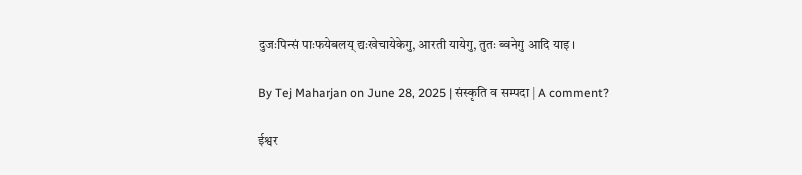दुजःपिन्सं पाःफयेबलय्‌ द्यःखेचायेकेगु, आरती यायेगु, तुतः ब्वनेगु आदि याइ ।

By Tej Maharjan on June 28, 2025 | संस्कृति व सम्पदा | A comment?

ईश्वर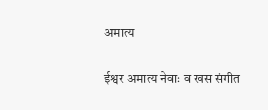अमात्य

ईश्वर अमात्य नेवाः व खस संगीत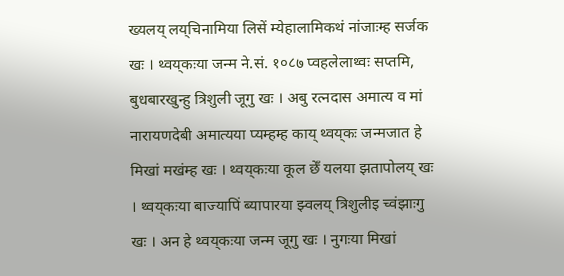ख्यलय्‌ लय्‌चिनामिया लिसें म्येहालामिकथं नांजाःम्ह सर्जक खः । थ्वय्‌कःया जन्म ने.सं. १०८७ प्वहलेलाथ्वः सप्तमि, बुधबारखुन्हु त्रिशुली जूगु खः । अबु रत्नदास अमात्य व मां नारायणदेबी अमात्यया प्यम्हम्ह काय्‌ थ्वय्‌कः जन्मजात हे मिखां मखंम्ह खः । थ्वय्‌कःया कूल छेँ यलया झतापोलय्‌ खः । थ्वय्‌कःया बाज्यापिं ब्यापारया झ्वलय्‌ त्रिशुलीइ च्वंझाःगु खः । अन हे थ्वय्‌कःया जन्म जूगु खः । नुगःया मिखां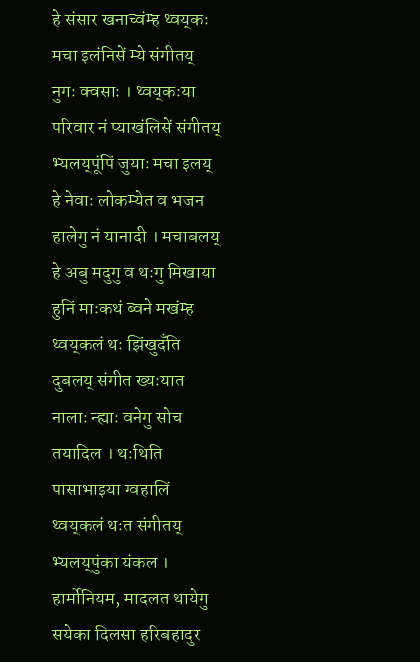हे संसार खनाच्वंम्ह थ्वय्‌कः मचा इलंनिसें म्ये संगीतय्‌ नुगः क्वसाः । थ्वय्‌कःया परिवार नं प्याखंलिसें संगीतय्‌ भ्यलय्‌पूंपिं जुयाः मचा इलय्‌ हे नेवाः लोकम्येत व भजन हालेगु नं यानादी । मचाबलय्‌ हे अबु मदुगु व थःगु मिखाया हुनिं माःकथं ब्वने मखंम्ह थ्वय्‌कलं थः झिंखुदँति दुबलय्‌ संगीत ख्यःयात नालाः न्ह्याः वनेगु सोच तयादिल । थःथिति पासाभाइया ग्वहालिं थ्वय्‌कलं थःत संगीतय्‌ भ्यलय्‌पुंका यंकल । हार्मोनियम, मादलत थायेगु सयेका दिलसा हरिबहादुर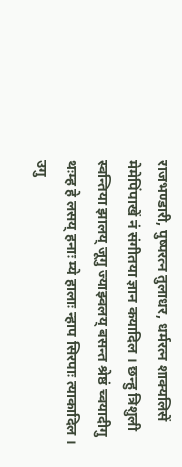राजभण्डारी, पुष्परत्न तुलाधर, धर्मरत्न शाक्यलिसें मेमेपिंपाखें नं संगीतया ज्ञान कयादिल । छन्हु त्रिशुली स्वन्तिया झालय्‌ जूगु ज्याझ्वलय्‌ बसन्त श्रेष्ठं च्वयादीगु थःम्ह हे लसय्‌ हनाः म्ये हालाः न्हाप सिरपाः त्याकादिल । उगु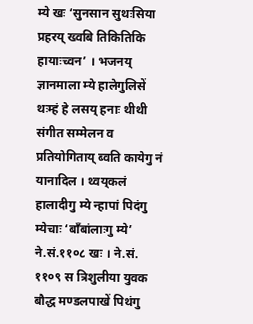म्ये खः ‘सुनसान सुथःसिया प्रहरय्‌ ख्वबि तिकितिकि हायाःच्वन’ । भजनय्‌ ज्ञानमाला म्ये हालेगुलिसें थःम्हं हे लसय्‌ हनाः थीथी संगीत सम्मेलन व प्रतियोगिताय्‌ ब्वति कायेगु नं यानादिल । थ्वय्‌कलं हालादीगु म्ये न्हापां पिदंगु म्येचाः ‘बाँबांलाःगु म्ये’ ने.सं.११०८ खः । ने.सं. ११०९ स त्रिशुलीया युवक बौद्ध मण्डलपाखें पिथंगु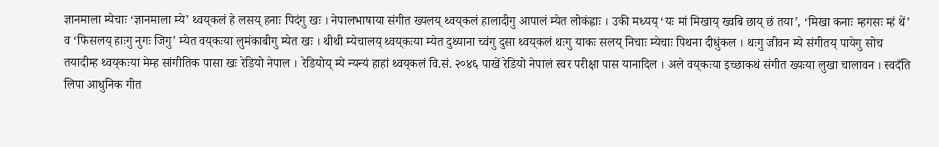ज्ञानमाला म्येचाः ‘ज्ञानमाला म्ये’ थ्वय्‌कलं हे लसय्‌ हनाः पिदंगु खः । नेपालभाषाया संगीत ख्यलय्‌ थ्वय्‌कलं हालादीगु आपालं म्येत लोकंह्वाः । उकी मध्यय्‌ ‘यः मां मिखाय्‌ ख्वबि छाय्‌ छं तया’, ‘मिखा कनाः म्हगसः म्हं थें’ व ‘फिसलय्‌ हाःगु नुगः जिगु’ म्येत वय्‌कःया लुमंकाबीगु म्येत खः । थीथी म्येचालय्‌ थ्वय्‌कःया म्येत दुथ्याना च्वंगु दुसा थ्वय्‌कलं थःगु याकः सलय्‌ निचाः म्येचाः पिथना दीधुंकल । थःगु जीवन म्ये संगीतय्‌ पायेगु सोच तयादीम्ह थ्वय्‌कःया मेम्ह सांगीतिक पासा खः रेडियो नेपाल । रेडियोय्‌ म्ये न्यन्यं हाहां थ्वय्‌कलं वि.सं. २०४६ पाखें रेडियो नेपालं स्वर परीक्षा पास यानादिल । अले वय्‌कःया इच्छाकथं संगीत ख्यःया लुखा चालावन । स्वदँति लिपा आधुनिक गीत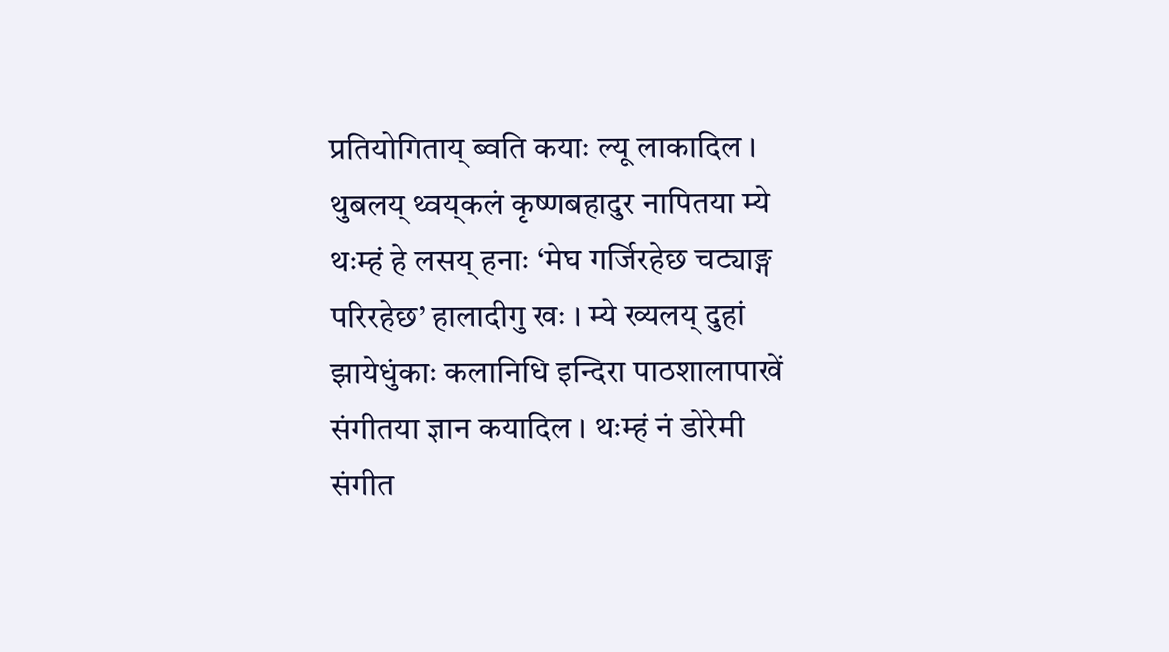प्रतियोगिताय्‌ ब्वति कयाः ल्यू लाकादिल । थुबलय्‌ थ्वय्‌कलं कृष्णबहादुर नापितया म्ये थःम्हं हे लसय्‌ हनाः ‘मेघ गर्जिरहेछ चट्याङ्ग परिरहेछ’ हालादीगु खः । म्ये ख्यलय्‌ दुहां झायेधुंकाः कलानिधि इन्दिरा पाठशालापाखें संगीतया ज्ञान कयादिल । थःम्हं नं डोरेमी संगीत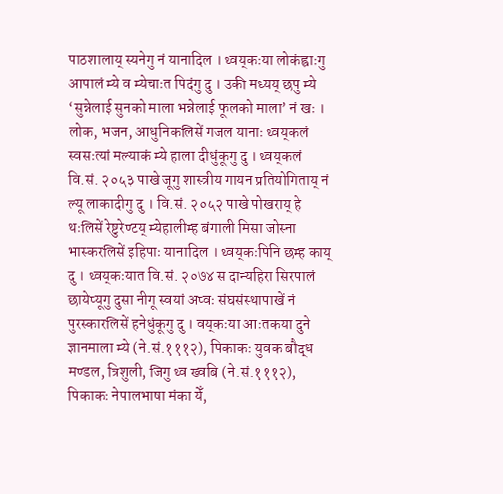पाठशालाय्‌ स्यनेगु नं यानादिल । थ्वय्‌कःया लोकंह्वाःगु आपालं म्ये व म्येचाःत पिदंगु दु । उकी मध्यय्‌ छपु म्ये ‘सुन्नेलाई सुनको माला भन्नेलाई फूलको माला’ नं खः । लोक, भजन, आधुनिकलिसें गजल यानाः थ्वय्‌कलं स्वसःत्यां मल्याकं म्ये हाला दीधुंकूगु दु । थ्वय्‌कलं वि.सं. २०५३ पाखे जूगु शास्त्रीय गायन प्रतियोगिताय्‌ नं ल्यू लाकादीगु दु । वि.सं. २०५२ पाखे पोखराय्‌ हे थःलिसें रेष्टुरेण्टय्‌ म्येहालीम्ह बंगाली मिसा जोस्ना भास्करलिसें इहिपाः यानादिल । थ्वय्‌कःपिनि छम्ह काय्‌ दु । थ्वय्‌कःयात वि.सं. २०७४ स दान्यहिरा सिरपालं छायेप्यूगु दुसा नीगू स्वयां अप्वः संघसंस्थापाखें नं पुरस्कारलिसें हनेधुंकूगु दु । वय्‌कःया आःतकया दुने ज्ञानमाला म्ये (ने.सं.१११२), पिकाकः युवक बौद्ध मण्डल, त्रिशुली, जिगु थ्व ख्वबि (ने.सं.१११२), पिकाकः नेपालभाषा मंका येँ,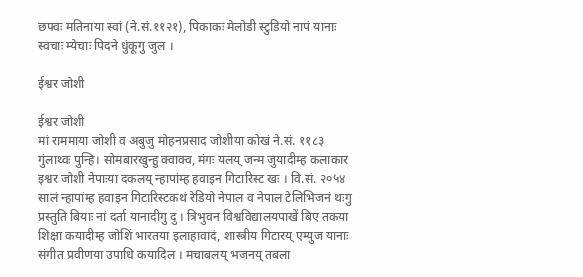छफ्वः मतिनाया स्वां (ने.सं.११२१), पिकाकः मेलोडी स्टुडियो नापं यानाः स्वचाः म्येचाः पिदने धुंकूगु जुल ।

ईश्वर जोशी

ईश्वर जोशी
मां राममाया जोशी व अबुजु मोहनप्रसाद जोशीया कोखं ने.सं. ११८३ गुंलाथ्वः पुन्हि। सोमबारखुन्हु क्वाक्व, मंगः यलय्‌ जन्म जुयादीम्ह कलाकार इश्वर जोशी नेपाःया दकलय्‌ न्हापांम्ह हवाइन गिटारिस्ट खः । वि.सं. २०५४ सालं न्हापांम्ह हवाइन गिटारिस्टकथं रेडियो नेपाल व नेपाल टेलिभिजनं थःगु प्रस्तुति बियाः नां दर्ता यानादीगु दु । त्रिभुवन विश्वविद्यालयपाखें बिए तकया शिक्षा कयादीम्ह जोशिं भारतया इलाहावादं, शास्त्रीय गिटारय्‌ एम्युज यानाः संगीत प्रवीणया उपाधि कयादिल । मचाबलय्‌ भजनय्‌ तबला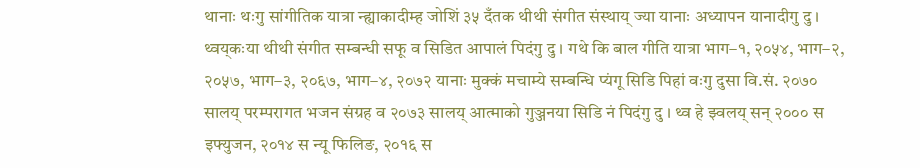थानाः थःगु सांगीतिक यात्रा न्ह्याकादीम्ह जोशिं ३५ दँतक थीथी संगीत संस्थाय्‌ ज्या यानाः अध्यापन यानादीगु दु । थ्वय्‌कःया थीथी संगीत सम्बन्धी सफू व सिडित आपालं पिदंगु दु । गथे कि बाल गीति यात्रा भाग–१, २०५४, भाग–२, २०५७, भाग–३, २०६७, भाग–४, २०७२ यानाः मुक्कं मचाम्ये सम्बन्धि प्यंगू सिडि पिहां वःगु दुसा वि.सं. २०७० सालय्‌ परम्परागत भजन संग्रह व २०७३ सालय्‌ आत्माको गुञ्जनया सिडि नं पिदंगु दु । थ्व हे झ्वलय्‌ सन् २००० स इफ्युजन, २०१४ स न्यू फिलिङ, २०१६ स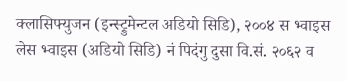क्लासिफ्युजन (इन्स्ट्रुमेन्टल अडियो सिडि), २००४ स भ्वाइस लेस भ्वाइस (अडियो सिडि) नं पिदंगु दुसा वि.सं. २०६२ व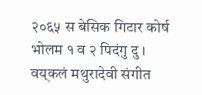२०६५ स बेसिक गिटार कोर्ष भोलम १ व २ पिदंगु दु ।
वय्‌कलं मथुरादेवी संगीत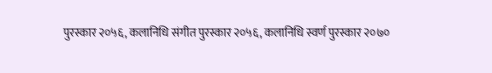पुरस्कार २०५६, कलानिधि संगीत पुरस्कार २०५६, कलानिधि स्वर्ण पुरस्कार २०७०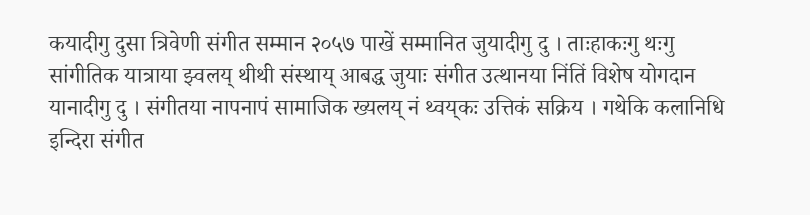कयादीगु दुसा त्रिवेणी संगीत सम्मान २०५७ पाखें सम्मानित जुयादीगु दु । ताःहाकःगु थःगु सांगीतिक यात्राया झ्वलय्‌ थीथी संस्थाय्‌ आबद्ध जुयाः संगीत उत्थानया निंतिं विशेष योगदान यानादीगु दु । संगीतया नापनापं सामाजिक ख्यलय्‌ नं थ्वय्‌कः उत्तिकं सक्रिय । गथेकि कलानिधि इन्दिरा संगीत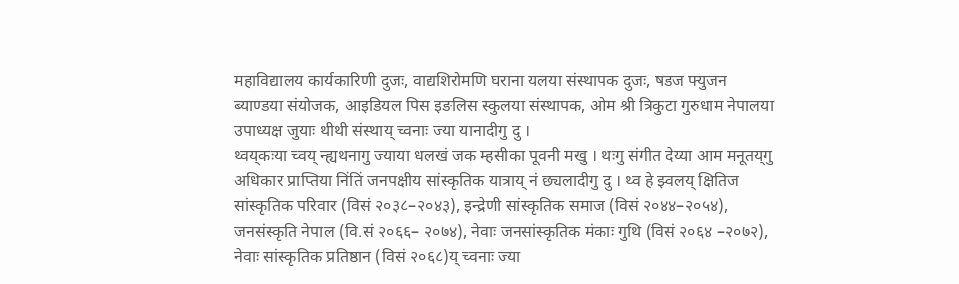महाविद्यालय कार्यकारिणी दुजः, वाद्यशिरोमणि घराना यलया संस्थापक दुजः, षडज फ्युजन ब्याण्डया संयोजक, आइडियल पिस इङलिस स्कुलया संस्थापक, ओम श्री त्रिकुटा गुरुधाम नेपालया उपाध्यक्ष जुयाः थीथी संस्थाय्‌ च्वनाः ज्या यानादीगु दु ।
थ्वय्‌कःया च्वय्‌ न्ह्यथनागु ज्याया धलखं जक म्हसीका पूवनी मखु । थःगु संगीत देय्या आम मनूतय्‌गु अधिकार प्राप्तिया निंतिं जनपक्षीय सांस्कृतिक यात्राय्‌ नं छ्यलादीगु दु । थ्व हे झ्वलय्‌ क्षितिज सांस्कृतिक परिवार (विसं २०३८–२०४३), इन्द्रेणी सांस्कृतिक समाज (विसं २०४४–२०५४), जनसंस्कृति नेपाल (वि.सं २०६६– २०७४), नेवाः जनसांस्कृतिक मंकाः गुथि (विसं २०६४ –२०७२), नेवाः सांस्कृतिक प्रतिष्ठान (विसं २०६८)य्‌ च्वनाः ज्या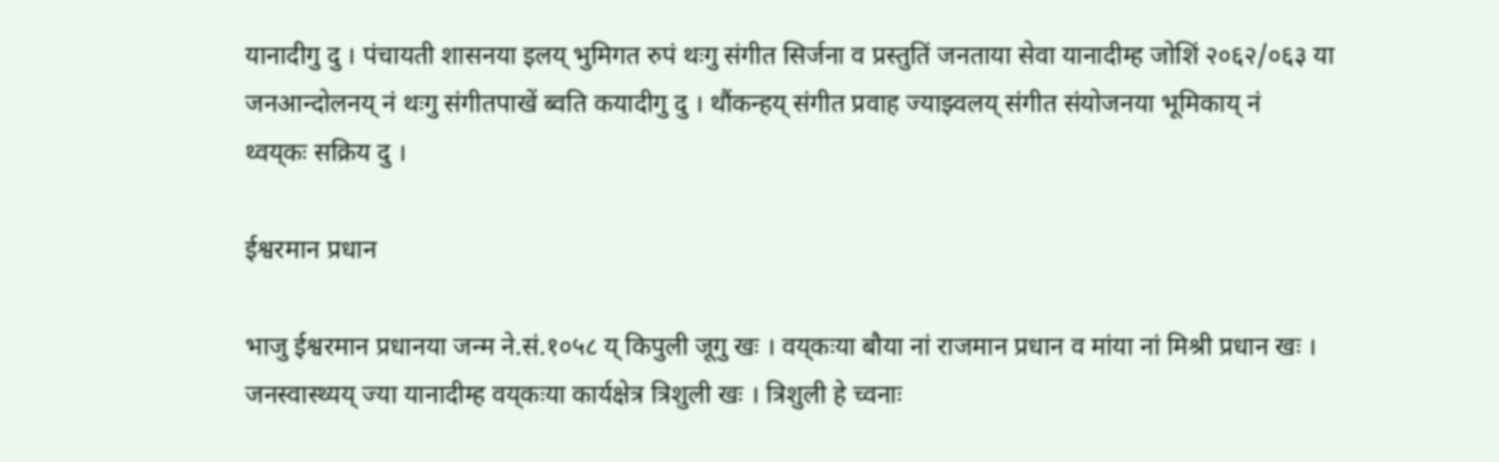यानादीगु दु । पंचायती शासनया इलय्‌ भुमिगत रुपं थःगु संगीत सिर्जना व प्रस्तुतिं जनताया सेवा यानादीम्ह जोशिं २०६२/०६३ या जनआन्दोलनय्‌ नं थःगु संगीतपाखें ब्वति कयादीगु दु । थौंकन्हय्‌ संगीत प्रवाह ज्याझ्वलय्‌ संगीत संयोजनया भूमिकाय्‌ नं
थ्वय्‌कः सक्रिय दु ।

ईश्वरमान प्रधान

भाजु ईश्वरमान प्रधानया जन्म ने.सं.१०५८ य् किपुली जूगु खः । वय्‌कःया बौया नां राजमान प्रधान व मांया नां मिश्री प्रधान खः । जनस्वास्थ्यय् ज्या यानादीम्ह वय्‌कःया कार्यक्षेत्र त्रिशुली खः । त्रिशुली हे च्वनाः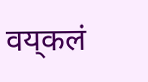वय्‌कलं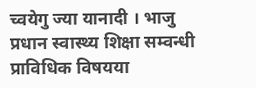च्वयेगु ज्या यानादी । भाजु प्रधान स्वास्थ्य शिक्षा सम्वन्धी प्राविधिक विषयया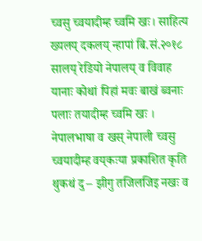च्वसु च्वयादीम्ह च्वमि खः। साहित्य ख्यलय् दकलय् न्हापां बि.सं.२०१८ सालय् रेडियो नेपालय् व विवाह यानाः कोथां पिहां मवः बाखं ब्वनाः पलाः तयादीम्ह च्वमि खः । नेपालभाषा व खस् नेपाली च्वसु च्वयादीम्ह वय्‌कःया प्रकाशित कृति थुकथं दु – झीगु तजिलजिइ नखः व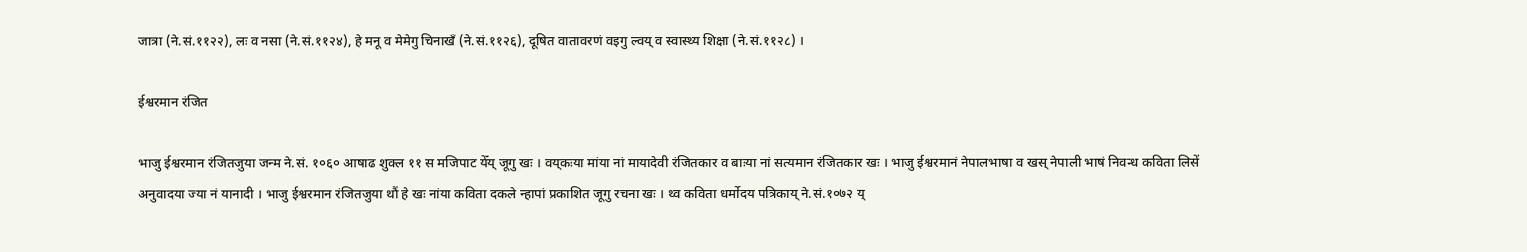जात्रा (ने.सं.११२२), लः व नसा (ने.सं.११२४), हे मनू व मेमेगु चिनाखँ (ने.सं.११२६), दूषित वातावरणं वइगु ल्वय् व स्वास्थ्य शिक्षा (ने.सं.११२८) ।

ईश्वरमान रंजित

भाजु ईश्वरमान रंजितजुया जन्म ने.सं. १०६० आषाढ शुक्ल ११ स मजिपाट येँय् जूगु खः । वय्‌कःया मांया नां मायादेवी रंजितकार व बाःया नां सत्यमान रंजितकार खः । भाजु ईश्वरमानं नेपालभाषा व खस् नेपाली भाषं निवन्ध कविता लिसें अनुवादया ज्या नं यानादी । भाजु ईश्वरमान रंजितजुया थौं हे खः नांया कविता दकले न्हापां प्रकाशित जूगु रचना खः । थ्व कविता धर्मोदय पत्रिकाय् ने.सं.१०७२ य्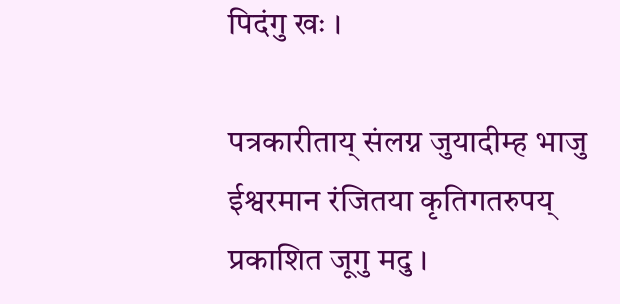पिदंगु खः ।

पत्रकारीताय् संलग्न जुयादीम्ह भाजु ईश्वरमान रंजितया कृतिगतरुपय् प्रकाशित जूगु मदु ।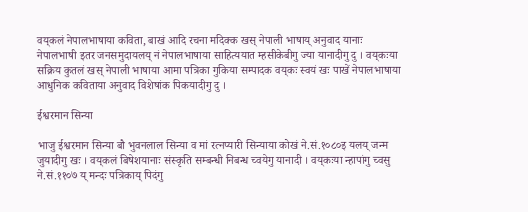वय्‌कलं नेपालभाषाया कविता, बाखं आदि रचना मदिक्क खस् नेपाली भाषाय् अनुवाद यानाः नेपालभाषी इतर जनसमुदायलय् नं नेपालभाषाया साहित्ययात म्हसीकेबीगु ज्या यानादीगु दु । वय्‌कःया सक्रिय कुतलं खस् नेपाली भाषाया आमा पत्रिका गुकिया सम्पादक वय्‌कः स्वयं खः पाखें नेपालभाषाया आधुनिक कविताया अनुवाद विशेषांक पिकयादीगु दु ।

ईश्वरमान सिन्या

भाजु ईश्वरमान सिन्या बौ भुवनलाल सिन्या व मां रत्नप्यारी सिन्याया कोखं ने.सं.१०८०इ यलय् जन्म जुयादीगु खः । वय्‌कलं बिषेशयानाः संस्कृति सम्बन्धी निबन्ध च्वयेगु यानादी । वय्‌कःया न्हापांगु च्वसु ने.सं.११०७ य् मन्दः पत्रिकाय् पिदंगु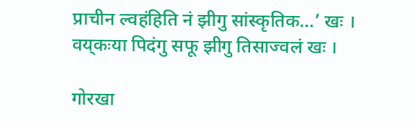प्राचीन ल्वहंहिति नं झीगु सांस्कृतिक…’ खः । वय्‌कःया पिदंगु सफू झीगु तिसाज्वलं खः ।

गोरखा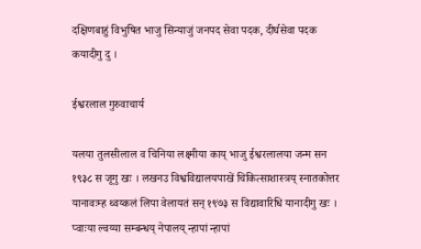दक्षिणबाहुं विभुषित भाजु सिन्याजुं जनपद सेवा पदक, दीर्घसेवा पदक कयादीगु दु ।

ईश्वरलाल गुरुवाचार्य

यलया तुलसीलाल व चिनिया लक्ष्मीया काय् भाजु ईश्वरलालया जन्म सन १९३८ स जूगु खः । लखनउ विश्वविद्यालयपाखें चिकित्साशास्त्रय् स्नातकोत्तर यानावःम्ह थ्वय्कलं लिपा वेलायतं सन् १९७३ स विद्यावारिधि यानादीगु खः । प्वाःया ल्वय्या सम्बन्धय् नेपालय् न्हापां न्हापां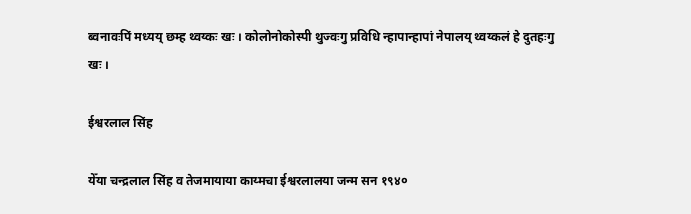ब्वनावःपिं मध्यय् छम्ह थ्वय्कः खः । कोलोनोकोस्पी थुज्वःगु प्रविधि न्हापान्हापां नेपालय् थ्वय्कलं हे दुतहःगु खः ।

ईश्वरलाल सिंह

येँया चन्द्रलाल सिंह व तेजमायाया काय्मचा ईश्वरलालया जन्म सन १९४०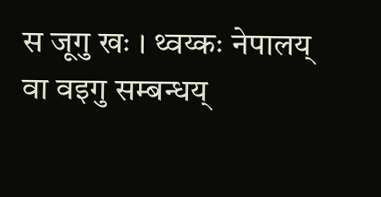स जूगु खः । थ्वय्कः नेपालय् वा वइगु सम्बन्धय्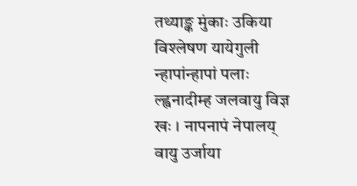तथ्याङ्क मुंकाः उकिया विश्लेषण यायेगुली न्हापांन्हापां पलाः ल्ह्वनादीम्ह जलवायु विज्ञ खः । नापनापं नेपालय् वायु उर्जाया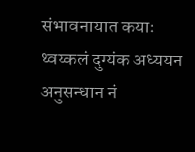संभावनायात कयाः थ्वय्कलं दुग्यंक अध्ययन अनुसन्धान नं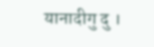यानादीगु दु ।